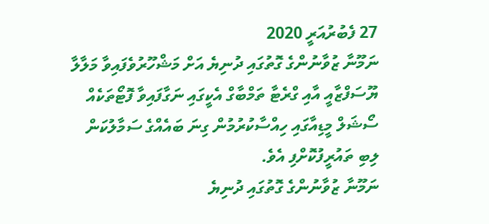27 ފެބުރުއަރީ 2020
ނަމޫނާ ޒުވާނުންގެ ގޮތުގައި ދުނިޔެ އަށް މަޝްހޫރުވެފައިވާ މަލާލާ ޔޫސަފްޒާއީ އާއި ގްރެޓާ ތަމްބާގް އެކީގައި ނަގާފައިވާ ފޮޓޯތަކެއް ސޯޝަލް މީޑިއާގައި ހިއްސާކުރުމުން ގިނަ ބައެއްގެ ސަމާލުކަން ލިބި ތައުރީފުކޮށްފި އެވެ.
ނަމޫނާ ޒުވާނުންގެ ގޮތުގައި ދުނިޔެ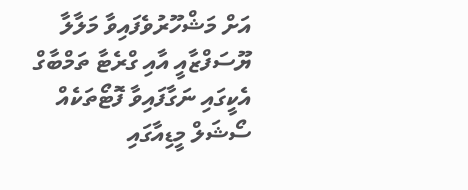އަށް މަޝްހޫރުވެފައިވާ މަލާލާ ޔޫސަފްޒާއީ އާއި ގްރެޓާ ތަމްބާގް އެކީގައި ނަގާފައިވާ ފޮޓޯތަކެއް ސޯޝަލް މީޑިއާގައި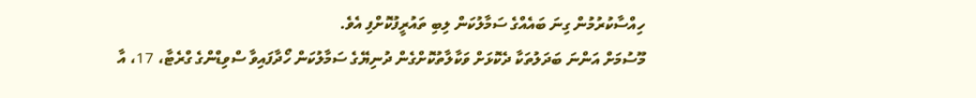ހިއްސާކުރުމުން ގިނަ ބައެއްގެ ސަމާލުކަން ލިބި ތައުރީފުކޮށްފި އެވެ.
މޫސުމަށް އަންނަ ބަދަލުތަކާ ދެކޮޅަށް ވަކާލާތުކޮށްގެން ދުނިޔޭގެ ސަމާލުކަން ހޯދާފައިވާ ސްވިޑްންގެ ގްރެޓާ، 17، އާ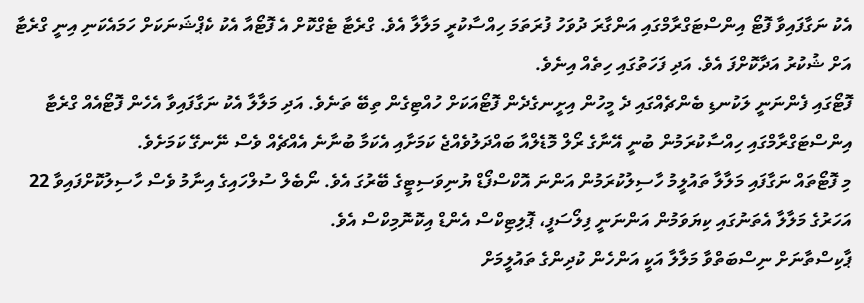އެކު ނަގާފައިވާ ފޮޓޯ އިންސްޓަގްރާމްގައި އަންގާރަ ދުވަހު ފުރަތަމަ ހިއްސާކުރީ މަލާލާ އެވެ. ގްރެޓާ ޓެގްކޮށް އެ ފޮޓޯއާ އެކު ކެޕްޝަނަކަށް ހަމައެކަނި އިނީ ގްރެޓާ އަށް ޝުކުރު އަދާކޮށްފަ އެވެ. އަދި ފަހަތުގައި ހިތެއް އިނެވެ.
ފޮޓޯގައި ފެންނަނީ ލަކުނޑި ބެންޗެއްގައި ދެ މީހުން އިށީނގެދެން ފޮޓޯއަކަށް ހުއްޓިގެން ތިބޭ ތަނެވެ. އަދި މަލާލާ އެކު ނަގާފައިވާ އެހެން ފޮޓޯއެއް ގްރެޓާ އިންސްޓަގްރާމްގައި ހިއްސާކުރަމުން ބުނީ އޭނާގެ ރޯލް މޮޑެލްއާ ބައްދަލުވެއްޖެ ކަމަށާއި އެކަމާ ބުނާނެ އެއްޗެއް ވެސް ނޭނގޭ ކަމަށެވެ.
މި ފޮޓޯތައް ނަގާފައި މަލާލާ ތައުލީމު ހާސިލުކުރަމުން އަންނަ އޮކްސްފޯޑް ޔުނިވަސިޓީގެ ބޭރުގަ އެވެ. ނޯބެލް ސުލްހައިގެ އިނާމު ވެސް ހާސިލުކޮށްފައިވާ 22 އަހަރުގެ މަލާލާ އެތަނުގައި ކިޔަވަމުން އަންނަނީ ފިލޯސަފީ، ޕޮލިޓިކްސް އެންޑް އިކޮނޮމިކްސް އެވެ.
ޕާކިސްތާނަށް ނިސްބަތްވާ މަލާލާ އަކީ އަންހެން ކުދިންގެ ތައުލީމަށް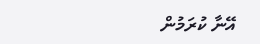އޭނާ ކުރަމުން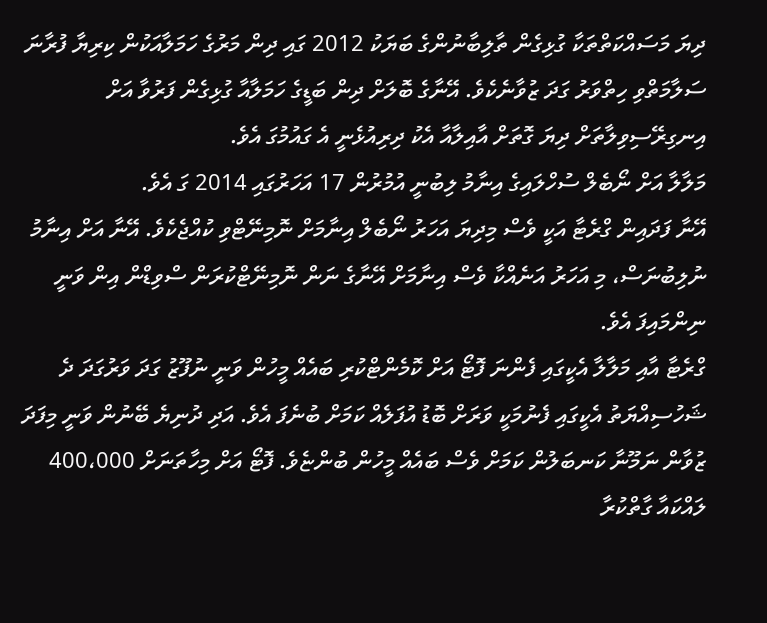ދިޔަ މަސައްކަތްތަކާ ގުޅިގެން ތާލިބާނުންގެ ބަޔަކު 2012 ގައި ދިން މަރުގެ ހަމަލާއަކުން ކިރިޔާ ފުރާނަ ސަލާމަތްވި ހިތްވަރު ގަދަ ޒުވާނެކެވެ. އޭނާގެ ބޮލަށް ދިން ބަޑީގެ ހަމަލާއާ ގުޅިގެން ފަރުވާ އަށް އިނގިރޭސިވިލާތަށް ދިޔަ ގޮތަށް އާއިލާއާ އެކު ދިރިއުޅެނީ އެ ގައުމުގަ އެވެ.
މަލާލާ އަށް ނޯބެލް ސުހްލައިގެ އިނާމު ލިބުނީ އުމުރުން 17 އަހަރުގައި 2014 ގަ އެވެ.
އޭނާ ފަދައިން ގްރެޓާ އަކީ ވެސް މިދިޔަ އަހަރު ނޯބެލް އިނާމަށް ނޮމިނޭޓްވި ކުއްޖެކެވެ. އޭނާ އަށް އިނާމު ނުލިބުނަސް، މި އަހަރު އަނެއްކާ ވެސް އިނާމަށް އޭނާގެ ނަން ނޮމިނޭޓްކުރަން ސްވިޑްން އިން ވަނީ ނިންމައިފަ އެވެ.
ގްރެޓާ އާއި މަލާލާ އެކީގައި ފެންނަ ފޮޓޯ އަށް ކޮމެންޓްކުރި ބައެއް މީހުން ވަނީ ނުފޫޒު ގަދަ ވަރުގަދަ ދެ ޝަހުސިއްޔަތު އެކީގައި ފެނުމަކީ ވަރަށް ބޮޑު އުފަލެއް ކަމަށް ބުނެފަ އެވެ. އަދި ދުނިޔެ ބޭނުން ވަނީ މިފަދަ ޒުވާން ނަމޫނާ ކަނބަލުން ކަމަށް ވެސް ބައެއް މީހުން ބުންޏެވެ. ފޮޓޯ އަށް މިހާތަނަށް 400،000 ލައްކައާ ގާތްކުރާ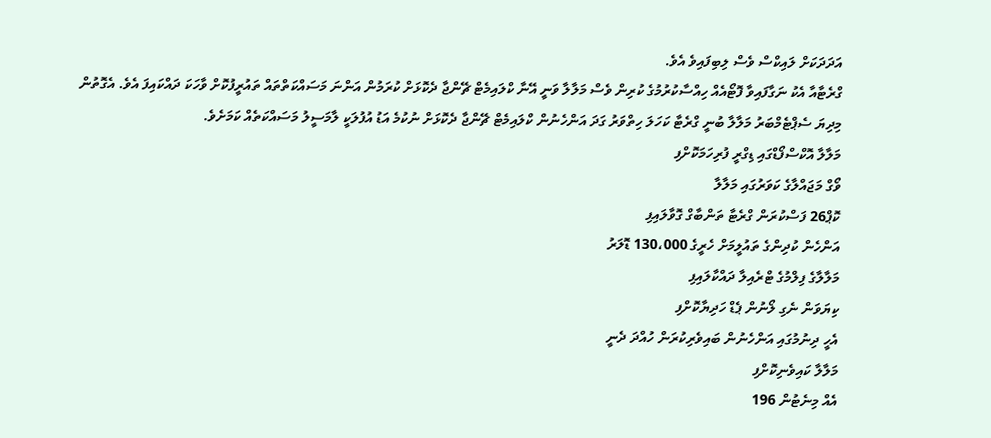އަދަދަކަށް ލައިކްސް ވެސް ލިބިފައިވެ އެވެ.
ގްރެޓާއާ އެކު ނަގާފައިވާ ފޮޓޯއެއް ހިއްސާކުރުމުގެ ކުރިން ވެސް މަލާލާ ވަނީ އޭނާ ކްލައިމެޓް ޗޭންޖާ ދެކޮޅަށް ކުރަމުން އަންނަ މަސައްކަތްތައް ތައުރީފުކޮށް ވާހަކަ ދައްކައިފަ އެވެ. އެގޮތުން މިދިޔަ ސެޕްޓެމްބަރު މަލާލާ ބުނީ ގްރެޓާ ކަހަލަ ހިތްވަރު ގަދަ އަންހެނުން ކްލައިމެޓް ޗޭންޖާ ދެކޮޅަށް ނުކުމެ އަޑު އުފުލަކީ ލާމަސީލު މަސައްކަތެއް ކަމަށެވެ.
މަލާލާ އޮކްސްފޯޑްގައި ޑިގްރީ ފުރިހަމަކޮށްފި
ވޯގް މަޖައްލާގެ ކަވަރުގައި މަލާލާ
ކޮޕް26 ފަސްކުރަން ގްރެޓާ ތަންބާގް ގޮވާލައިފި
އަންހެން ކުދިންގެ ތައުލީމަށް ހެރީގެ 130،000 ޑޮލަރު
މަލާލާގެ ފިލްމުގެ ޓްރެއިލާ ދައްކާލައިފި
ކިޔަވަން ނެގި ލޯނުން ޕެޑް ހަދިޔާކޮށްފި
އެހީ ދިނުމުގައި އަންހެނުން ބައިވެރިކުރަން ހުއްދަ ދެނީ
މަލާލާ ކައިވެނިކޮށްފި
އެއް މިނެޓުން 196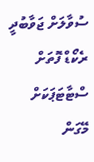ސުވާލަށް ޖަވާބުދީ ރެކޯޑް ފޮތަށް
ސްޓާޓަޕަކަށް މޭގަން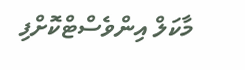މާކަލް އިންވެސްޓްކޮށްފި